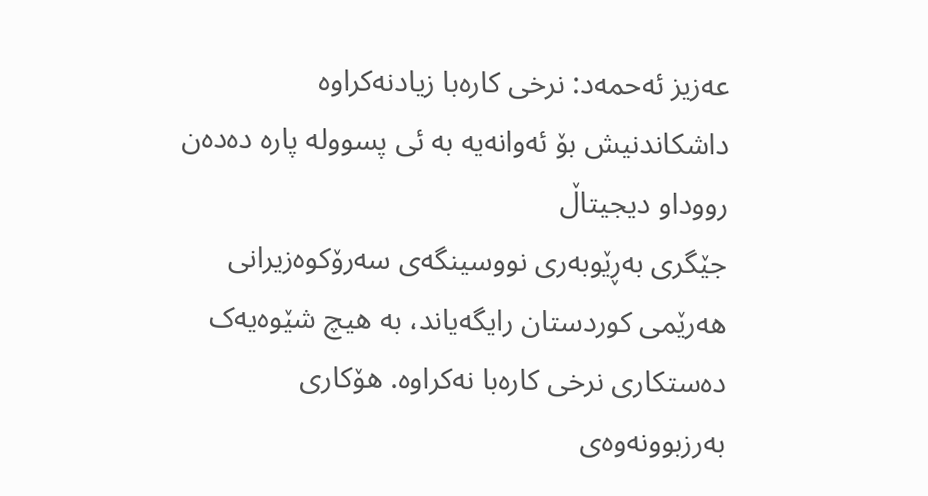عەزیز ئەحمەد: نرخی کارەبا زیادنەکراوە داشکاندنیش بۆ ئەوانەیە بە ئی پسوولە پارە دەدەن
رووداو دیجیتاڵ
جێگری بەڕێوبەری نووسینگەی سەرۆکوەزیرانی هەرێمی کوردستان رایگەیاند، بە هیچ شێوەیەک دەستکاری نرخی کارەبا نەکراوە. هۆکاری بەرزبوونەوەی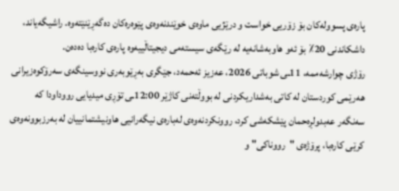پارەی پسوولەکان بۆ زۆریی خواست و درێژیی ماوەی خوێندنەوەی پێوەرەکان دەگەڕێنێتەوە. راشیگەیاند، داشکاندنی 20٪ بۆ ئەو هاوبەشانەیە لە رێگەی سیستەمی دیجیتاڵییەوە پارەی کارەبا دەدەن.
رۆژی چوارشەممە، 11ـی شوباتی 2026، عەزیز ئەحمەد، جێگری بەڕێوبەری نووسینگەی سەرۆکوەزیرانی هەرێمی کوردستان لە کاتی بەشداریکردنی لە بووڵتەنی کاژێر 12:00ـی تۆڕی میدیایی رووداودا کە سەنگەر عەبدولڕەحمان پێشکەشی کرد، روونکردنەوەی لەبارەی نیگەرانیی هاونیشتمانییان لە بەرزبوونەوەی کرێی کارەبا، پرۆژەی "رووناکی" و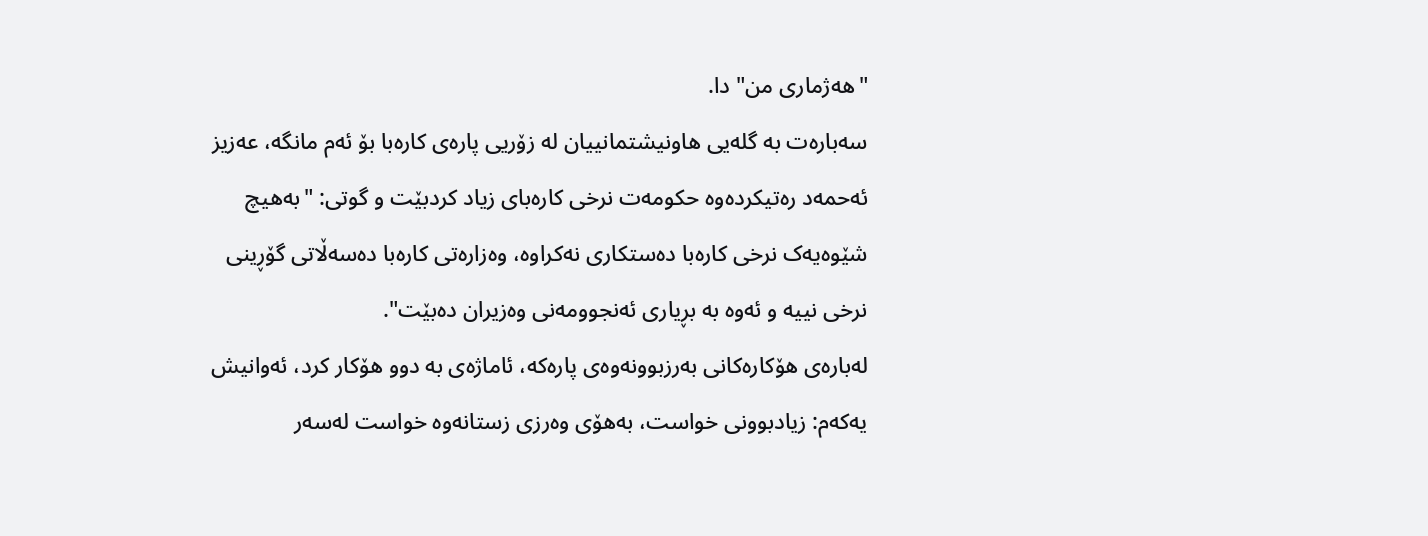"هەژماری من" دا.
سەبارەت بە گلەیی هاونیشتمانییان لە زۆریی پارەی کارەبا بۆ ئەم مانگە، عەزیز ئەحمەد رەتیکردەوە حکومەت نرخی کارەبای زیاد کردبێت و گوتی: "بەهیچ شێوەیەک نرخی کارەبا دەستکاری نەکراوە، وەزارەتی کارەبا دەسەڵاتی گۆڕینی نرخی نییە و ئەوە بە بڕیاری ئەنجوومەنی وەزیران دەبێت".
لەبارەی هۆکارەکانی بەرزبوونەوەی پارەکە، ئاماژەی بە دوو هۆکار کرد، ئەوانیش یەکەم: زیادبوونی خواست، بەهۆی وەرزی زستانەوە خواست لەسەر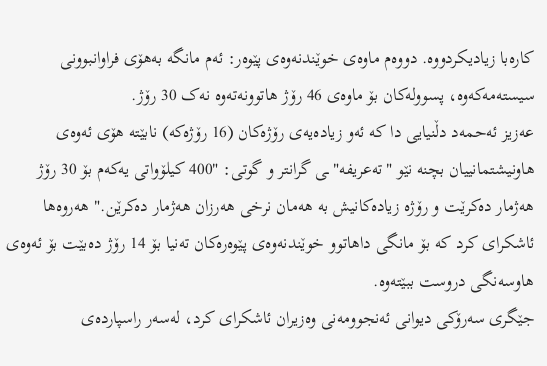کارەبا زیادیکردووە. دووەم ماوەی خوێندنەوەی پێوەر: ئەم مانگە بەهۆی فراوانبوونی سیستەمەکەوە، پسوولەکان بۆ ماوەی 46 رۆژ هاتوونەتەوە نەک 30 رۆژ.
عەزیز ئەحمەد دڵنیایی دا کە ئەو زیادەیەی رۆژەکان (16 رۆژەکە) نابێتە هۆی ئەوەی هاونیشتمانییان بچنە نێو "تەعریفە"ـی گرانتر و گوتی: "400 کیلۆواتی یەکەم بۆ 30 رۆژ هەژمار دەکرێت و رۆژە زیادەکانیش بە هەمان نرخی هەرزان هەژمار دەکرێن." هەروەها ئاشکرای کرد کە بۆ مانگی داهاتوو خوێندنەوەی پێوەرەکان تەنیا بۆ 14 رۆژ دەبێت بۆ ئەوەی هاوسەنگی دروست ببێتەوە.
جێگری سەرۆکی دیوانی ئەنجوومەنی وەزیران ئاشکرای کرد، لەسەر راسپاردەی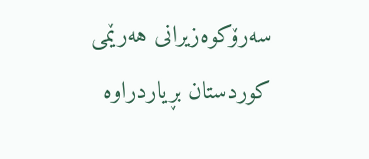سەرۆکوەزیرانی هەرێمی کوردستان بڕیاردراوە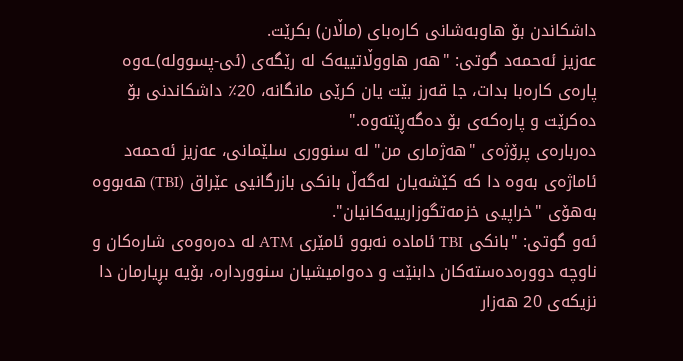داشکاندن بۆ هاوبەشانی کارەبای (ماڵان) بکرێت.
عەزیز ئەحمەد گوتی: "هەر هاووڵاتییەک لە رێگەی (ئی-پسوولە)ـەوە پارەی کارەبا بدات، جا قەرز بێت یان کرێی مانگانە، 20٪ داشکاندنی بۆ دەکرێت و پارەکەی بۆ دەگەڕێتەوە."
دەربارەی پرۆژەی "هەژماری من" لە سنووری سلێمانی، عەزیز ئەحمەد ئاماژەی بەوە دا کە کێشەیان لەگەڵ بانکی بازرگانیی عێراق (TBI) هەبووە بەهۆی "خراپیی خزمەتگوزارییەکانیان".
ئەو گوتی: "بانکی TBI ئامادە نەبوو ئامێری ATM لە دەرەوەی شارەکان و ناوچە دوورەدەستەکان دابنێت و دەوامیشیان سنووردارە، بۆیە بڕیارمان دا نزیکەی 20 هەزار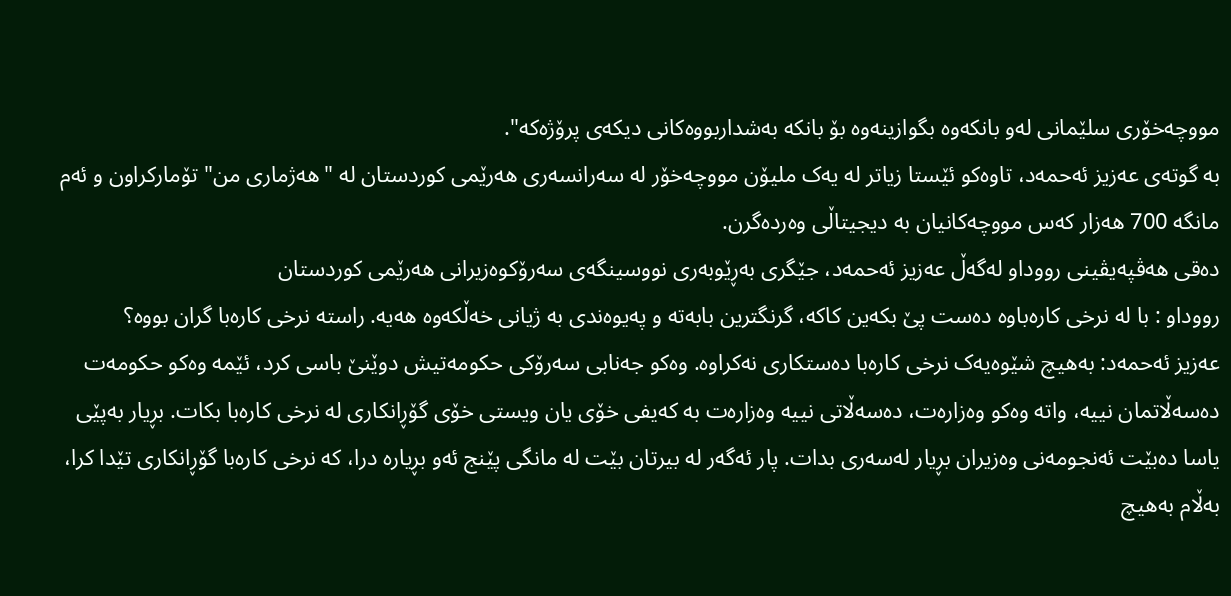مووچەخۆری سلێمانی لەو بانکەوە بگوازینەوە بۆ بانکە بەشداربووەکانی دیکەی پرۆژەکە".
بە گوتەی عەزیز ئەحمەد، تاوەکو ئێستا زیاتر لە یەک ملیۆن مووچەخۆر لە سەرانسەری هەرێمی کوردستان لە "هەژماری من" تۆمارکراون و ئەم مانگە 700 هەزار کەس مووچەکانیان بە دیجیتاڵی وەردەگرن.
دەقی هەڤپەیڤینی رووداو لەگەڵ عەزیز ئەحمەد، جێگری بەڕێوبەری نووسینگەی سەرۆکوەزیرانی هەرێمی کوردستان
رووداو : با لە نرخی کارەباوە دەست پێ بکەین کاکە، گرنگترین بابەتە و پەیوەندی بە ژیانی خەڵکەوە ھەیە. راستە نرخی کارەبا گران بووە؟
عەزیز ئەحمەد: بەھیچ شێوەیەک نرخی کارەبا دەستکاری نەکراوە. وەکو جەنابی سەرۆکی حکومەتیش دوێنێ باسی کرد، ئێمە وەکو حکومەت دەسەڵاتمان نییە، واتە وەکو وەزارەت، دەسەڵاتی نییە وەزارەت بە کەیفی خۆی یان ویستی خۆی گۆڕانکاری لە نرخی کارەبا بکات. بڕیار بەپێی یاسا دەبێت ئەنجومەنی وەزیران بڕیار لەسەری بدات. پار ئەگەر لە بیرتان بێت لە مانگی پێنج ئەو بڕیارە درا، کە نرخی کارەبا گۆڕانکاری تێدا کرا، بەڵام بەھیچ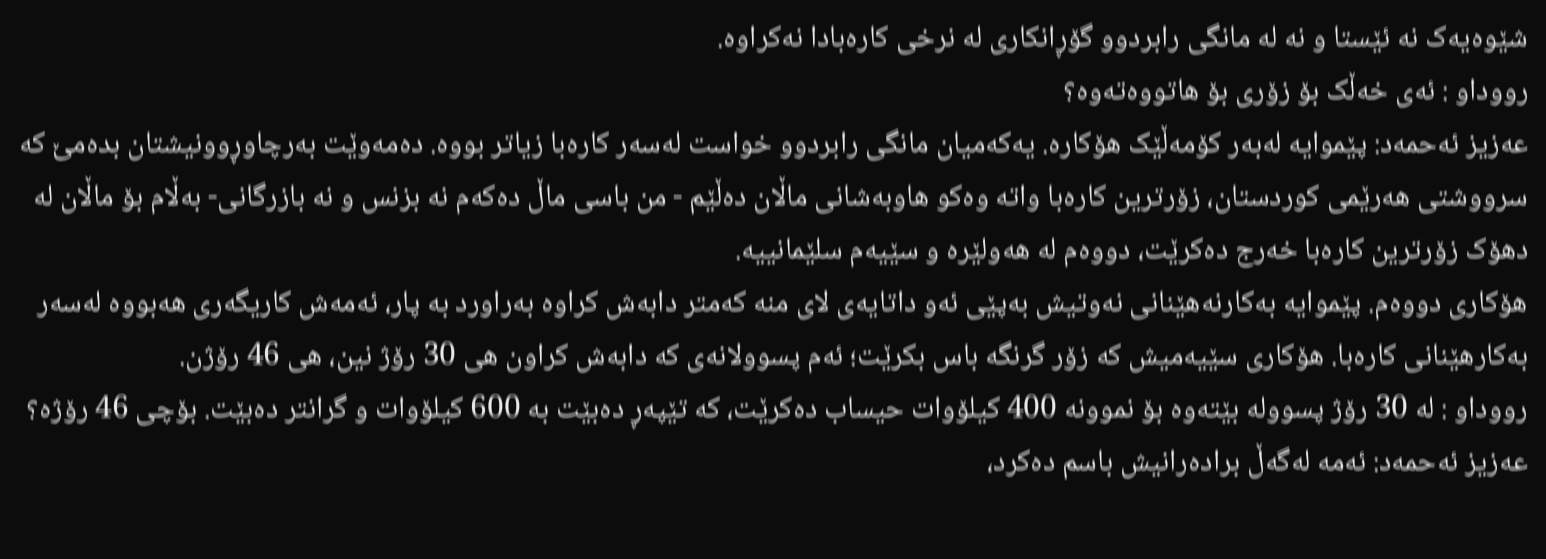شێوەیەک نە ئێستا و نە لە مانگی رابردوو گۆڕانکاری لە نرخی کارەبادا نەکراوە.
رووداو : ئەی خەڵک بۆ زۆری بۆ ھاتووەتەوە؟
عەزیز ئەحمەد: پێموایە لەبەر کۆمەڵێک ھۆکارە. یەکەمیان مانگی رابردوو خواست لەسەر کارەبا زیاتر بووە. دەمەوێت بەرچاوڕوونیشتان بدەمێ کە سرووشتی ھەرێمی کوردستان، زۆرترین کارەبا واتە وەکو ھاوبەشانی ماڵان دەڵێم - من باسی ماڵ دەکەم نە بزنس و نە بازرگانی- بەڵام بۆ ماڵان لە دھۆک زۆرترین کارەبا خەرج دەکرێت، دووەم لە ھەولێرە و سێیەم سلێمانییە.
ھۆکاری دووەم. پێموایە بەکارنەھێنانی نەوتیش بەپێی ئەو داتایەی لای منە کەمتر دابەش کراوە بەراورد بە پار، ئەمەش کاریگەری ھەبووە لەسەر بەکارھێنانی کارەبا. ھۆکاری سێیەمیش کە زۆر گرنگە باس بکرێت؛ ئەم پسوولانەی کە دابەش کراون هی 30 رۆژ نین، هی 46 رۆژن.
رووداو : لە 30 رۆژ پسوولە بێتەوە بۆ نموونە 400 کیلۆوات حیساب دەکرێت، کە تێپەڕ دەبێت بە 600 کیلۆوات و گرانتر دەبێت. بۆچی 46 رۆژە؟
عەزیز ئەحمەد: ئەمە لەگەڵ برادەرانیش باسم دەکرد،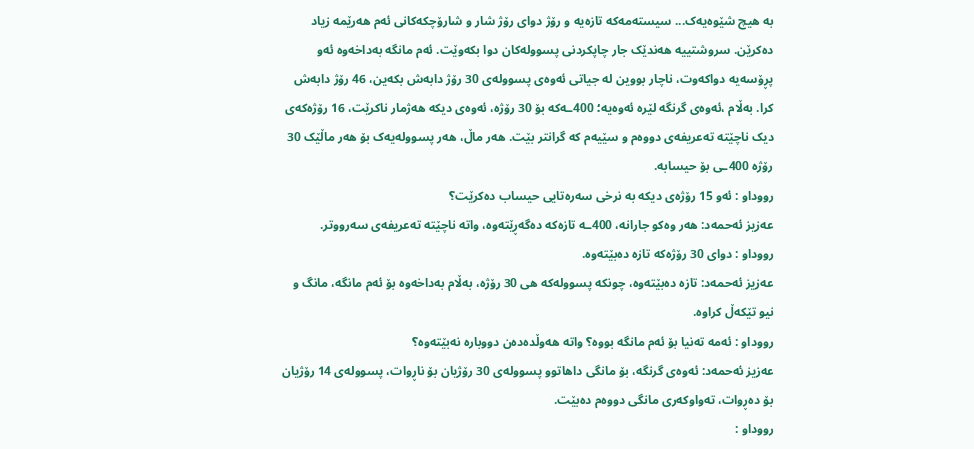بە ھیچ شێوەیەک... سیستەمەکە تازەیە و رۆژ دوای رۆژ شار و شارۆچکەکانی ئەم ھەرێمە زیاد دەکرێن. سروشتییە ھەندێک جار چاپکردنی پسوولەکان دوا بکەوێت. ئەم مانگە بەداخەوە ئەو پڕۆسەیە دواکەوت، ناچار بووین لە جیاتی ئەوەی پسوولەی 30 رۆژ دابەش بکەین، 46 رۆژ دابەش کرا. بەڵام ،ئەوەی گرنگە لێرە ئەوەیە؛ 400ـەکە بۆ 30 رۆژە، ئەوەی دیکە هەژمار ناکرێت، 16 رۆژەکەی دیک ناچێتە تەعریفەی دووەم و سێیەم کە گرانتر بێت. ھەر ماڵ، ھەر پسوولەیەک بۆ ھەر ماڵێک 30 رۆژە 400ـی بۆ حیسابە.
رووداو : ئەو 15 رۆژەی دیکە بە نرخی سەرەتایی حیساب دەکرێت؟
عەزیز ئەحمەد: ھەر وەکو جارانە، 400ـە تازەکە دەگەڕێتەوە، واتە ناچێتە تەعریفەی سەرووتر.
رووداو : دوای 30 رۆژەکە تازە دەبێتەوە.
عەزیز ئەحمەد: تازە دەبێتەوە، چونکە پسوولەکە هی 30 رۆژە، بەڵام بەداخەوە بۆ ئەم مانگە، مانگ و نیو تێکەڵ کراوە.
رووداو : ئەمە تەنیا بۆ ئەم مانگە بووە؟ واتە ھەوڵدەدەن دووبارە نەبێتەوە؟
عەزیز ئەحمەد: ئەوەی گرنگە، بۆ مانگی داھاتوو پسوولەی 30 رۆژیان بۆ ناڕوات، پسوولەی 14 رۆژیان بۆ دەڕوات، تەواوکەری مانگی دووەم دەبێت.
رووداو :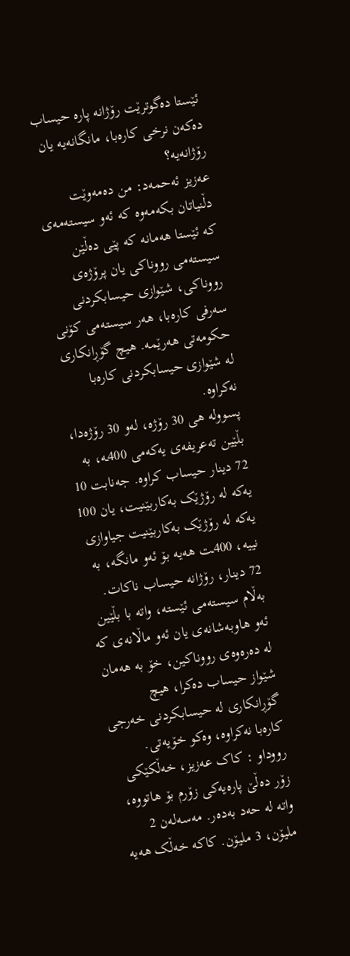ئێستا دەگوترێت رۆژانە پارە حیساب دەکەن نرخی کارەبا، مانگانەیە یان رۆژانەیە؟
عەزیز ئەحمەد: من دەمەوێت دڵنیاتان بکەمەوە کە ئەو سیستەمەی کە ئێستا ھەمانە کە پێی دەڵێن سیستەمی رووناکی یان پرۆژەی رووناکی، شێوازی حیسابکردنی سەرفی کارەبا، ھەر سیستەمی کۆنی حکومەتی ھەرێمە. ھیچ گۆڕانکاری لە شێوازی حیسابکردنی کارەبا نەکراوە.
پسوولە هی 30 رۆژە، لەو 30 رۆژەدا، بڵێین تەعریفەی یەکەمی 400ـە، بە 72 دینار حیساب کراوە. جەنابت 10 یەکە لە رۆژێک بەکاربێنیت، یان 100 یەکە لە رۆژێک بەکاربێنیت جیاوازی نییە، 400ـت ھەیە بۆ ئەو مانگە، بە 72 دینار، رۆژانە حیساب ناکات.
بەڵام سیستەمی ئێستە، واتە با بڵێین ئەو ھاوبەشانەی یان ئەو ماڵانەی کە لە دەرەوەی رووناکین، خۆ بە ھەمان شێواز حیساب دەکرا، ھیچ گۆڕانکاری لە حیسابکردنی خەرجی کارەبا نەکراوە، وەکو خۆیەتی.
رووداو : کاک عەزیز، خەڵکێکی زۆر دەڵێ پارەیەکی زۆرم بۆ ھاتووە، واتە لە حەد بەدەر. مەسەلەن 2 ملیۆن، 3 ملیۆن. کاکە خەڵک ھەیە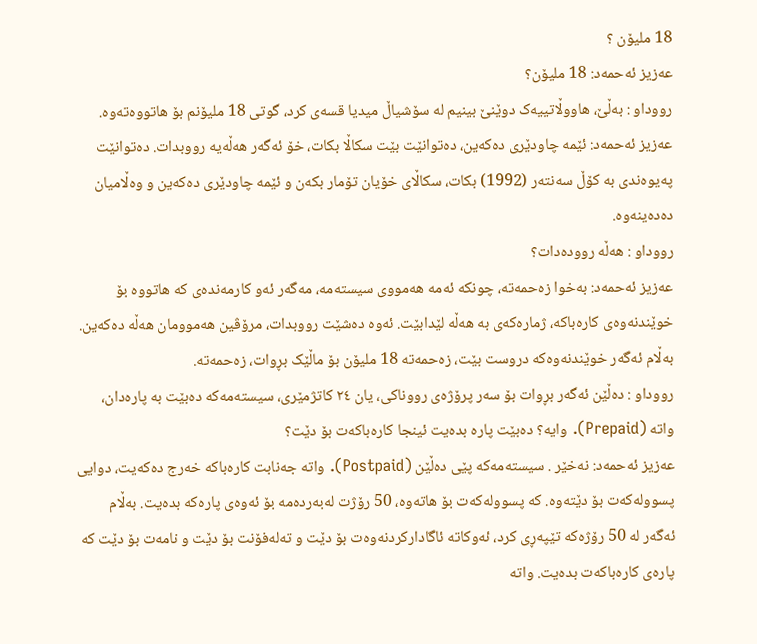18 ملیۆن ؟
عەزیز ئەحمەد: 18 ملیۆن؟
رووداو : بەڵێ، ھاووڵاتییەک دوێنێ بینیم لە سۆشیاڵ میدیا قسەی کرد، گوتی 18 ملیۆنم بۆ ھاتووەتەوە.
عەزیز ئەحمەد: ئێمە چاودێری دەکەین، دەتوانێت بێت سکاڵا بکات، خۆ ئەگەر هەڵەیە رووبدات. دەتوانێت پەیوەندی بە کۆڵ سەنتەر (1992) بکات، سکاڵای خۆیان تۆمار بکەن و ئێمە چاودێری دەکەین و وەڵامیان دەدەینەوە.
رووداو : هەڵە روودەدات؟
عەزیز ئەحمەد: بەخوا زەحمەتە، چونکە ئەمە ھەمووی سیستەمە، مەگەر ئەو کارمەندەی کە ھاتووە بۆ خوێندنەوەی کارەباکە، ژمارەکەی بە ھەڵە لێدابێت. ئەوە دەشێت رووبدات، مرۆڤین ھەموومان ھەڵە دەکەین. بەڵام ئەگەر خوێندنەوەکە دروست بێت، زەحمەتە 18 ملیۆن بۆ ماڵێک بڕوات، زەحمەتە.
رووداو : دەڵێن ئەگەر بڕوات بۆ سەر پرۆژەی رووناکی، یان ٢٤ کاتژمێری، سیستەمەکە دەبێت بە پارەدان، واتە (Prepaid). وایە؟ دەبێت پارە بدەیت ئینجا کارەباکەت بۆ دێت؟
عەزیز ئەحمەد: نەخێر . سیستەمەکە پێی دەڵێن (Postpaid). واتە جەنابت کارەباکە خەرج دەکەیت، دوایی پسوولەکەت بۆ دێتەوە. کە پسوولەکەت بۆ ھاتەوە، 50 رۆژت لەبەردەمە بۆ ئەوەی پارەکە بدەیت. بەڵام ئەگەر لە 50 رۆژەکە تێپەڕی کرد، ئەوکاتە ئاگادارکردنەوەت بۆ دێت و تەلەفۆنت بۆ دێت و نامەت بۆ دێت کە پارەی کارەباکەت بدەیت. واتە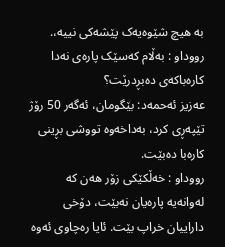بە ھیچ شێوەیەک پێشەکی نییە،.
رووداو : بەڵام کەسێک پارەی نەدا کارەباکەی دەبڕدرێت؟
عەزیز ئەحمەد: بێگومان، ئەگەر 50 رۆژ تێپەڕی کرد، بەداخەوە تووشی بڕینی کارەبا دەبێت.
رووداو : خەڵکێکی زۆر ھەن کە لەوانەیە پارەیان نەبێت، دۆخی داراییان خراپ بێت. ئایا رەچاوی ئەوە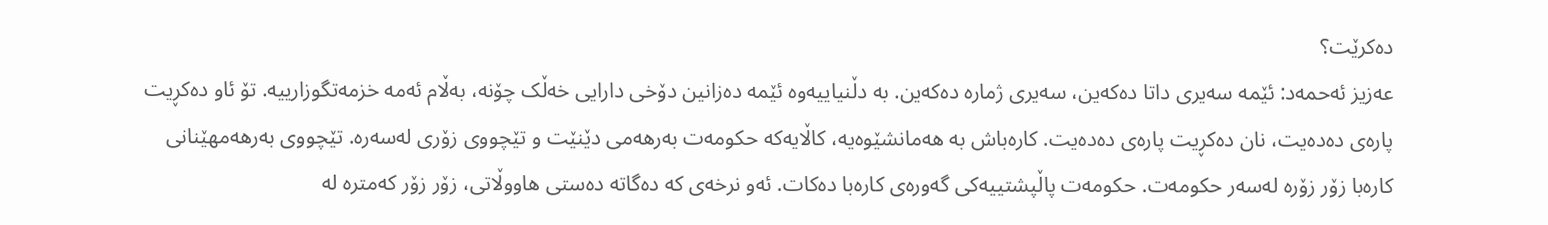دەکرێت؟
عەزیز ئەحمەد: ئێمە سەیری داتا دەکەین، سەیری ژمارە دەکەین. بە دڵنیاییەوە ئێمە دەزانین دۆخی دارایی خەڵک چۆنە، بەڵام ئەمە خزمەتگوزارییە. تۆ ئاو دەکڕیت پارەی دەدەیت، نان دەکڕیت پارەی دەدەیت. کارەباش بە ھەمانشێوەیە، کاڵایەکە حکومەت بەرھەمی دێنێت و تێچووی زۆری لەسەرە. تێچووی بەرھەمھێنانی کارەبا زۆر زۆرە لەسەر حکومەت. حکومەت پاڵپشتییەکی گەورەی کارەبا دەکات. ئەو نرخەی کە دەگاتە دەستی ھاووڵاتی، زۆر زۆر کەمترە لە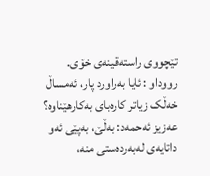تێچووی راستەقینەی خۆی.
رووداو : ئایا بەراورد پار، ئەمساڵ خەڵک زیاتر کارەبای بەکارھێناوە؟
عەزیز ئەحمەد: بەڵێ، بەپێی ئەو داتایەی لەبەردەستی منە،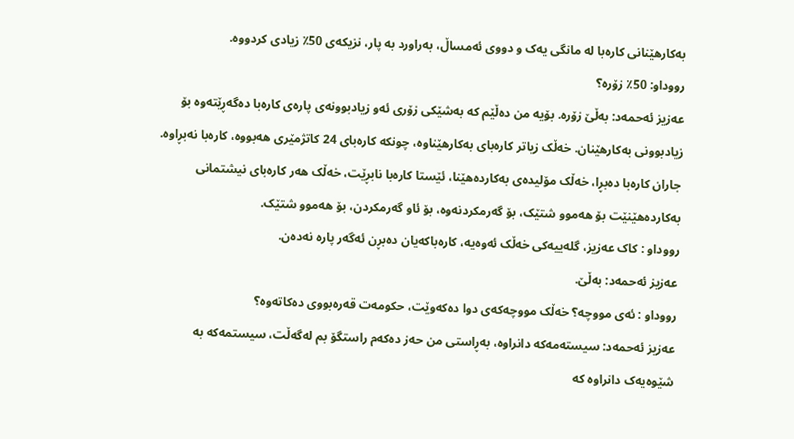بەکارھێنانی کارەبا لە مانگی یەک و دووی ئەمساڵ، بەراورد بە پار، نزیکەی 50٪ زیادی کردووە.
رووداو: 50٪ زۆرە؟
عەزیز ئەحمەد: بەڵێ زۆرە. بۆیە من دەڵێم کە بەشێکی زۆری ئەو زیادبوونەی پارەی کارەبا دەگەڕێتەوە بۆ زیادبوونی بەکارھێنان. خەڵک زیاتر کارەبای بەکارھێناوە، چونکە کارەبای 24 کاتژمێری ھەبووە، کارەبا نەبڕاوە. جاران کارەبا دەبڕا، خەڵک مۆلیدەی بەکاردەھێنا، ئێستا کارەبا نابڕێت، خەڵک ھەر کارەبای نیشتمانی بەکاردەھێنێت بۆ ھەموو شتێک، بۆ گەرمکردنەوە، بۆ ئاو گەرمکردن، بۆ ھەموو شتێک.
رووداو : کاک عەزیز، گلەییەکی خەڵک ئەوەیە، کارەباکەیان دەبڕن ئەگەر پارە نەدەن.
عەزیز ئەحمەد: بەڵێ.
رووداو : ئەی مووچە؟ خەڵک مووچەکەی دوا دەکەوێت، حکومەت قەرەبووی دەکاتەوە؟
عەزیز ئەحمەد: سیستەمەکە دانراوە، بەڕاستی من حەز دەکەم راستگۆ بم لەگەڵت، سیستمەکە بە شێوەیەک دانراوە کە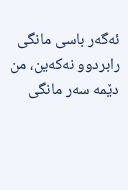ئەگەر باسی مانگی رابردوو نەکەین، من دێمە سەر مانگی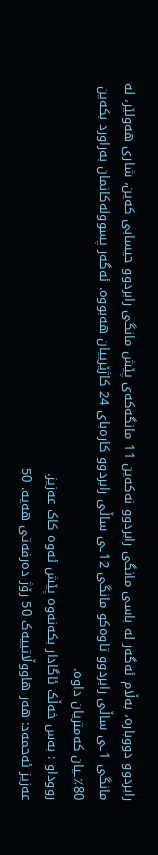رابردوو دووبارە، بەڵام ئەگەر لە باسی مانگی رابردوو نەکەین 11 مانگەکەی پێش مانگی رابردوو حیسابی کەین، شاری ھەولێر، لە مانگی 1ـی ساڵی رابردوو تاوەکو مانگی 12ـی ساڵی رابردوو کارەبای 24 کاژێرییان ھەبووە. ئەگەر پسوولەکانمان بەراورد بکەین 80٪ـیان کەمتریان داوە.
رووداو : بەس خەڵک ئاگادار بکەنەوە پێش ئەوە کاک عەزیز.
عەزیز ئەحمەد: ھەر ھاووڵاتییەک 50 رۆژ دەرفەتی ھەیە. 50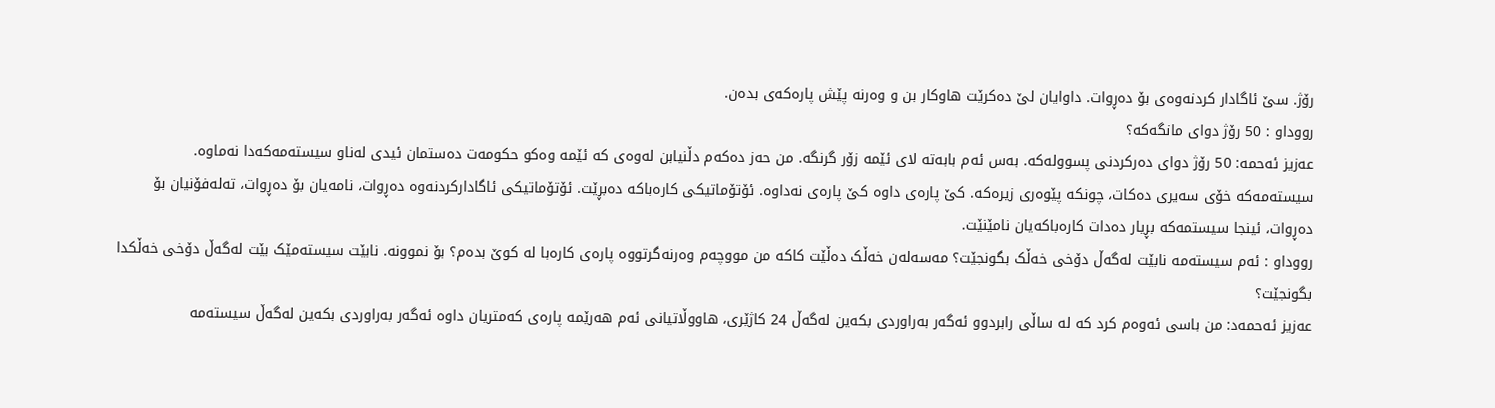رۆژ. سێ ئاگادار کردنەوەی بۆ دەڕوات. داوایان لێ دەکرێت ھاوکار بن و وەرنە پێش پارەکەی بدەن.
رووداو : 50 رۆژ دوای مانگەکە؟
عەزیز ئەحمە: 50 رۆژ دوای دەرکردنی پسوولەکە. بەس ئەم بابەتە لای ئێمە زۆر گرنگە. من حەز دەکەم دڵنیابن لەوەی کە ئێمە وەکو حکومەت دەستمان ئیدی لەناو سیستەمەکەدا نەماوە. سیستەمەکە خۆی سەیری دەکات، چونکە پێوەری زیرەکە. کێ پارەی داوە کێ پارەی نەداوە. ئۆتۆماتیکی کارەباکە دەبڕێت. ئۆتۆماتیکی ئاگادارکردنەوە دەڕوات، نامەیان بۆ دەڕوات، تەلەفۆنیان بۆ دەڕوات، ئینجا سیستمەکە بڕیار دەدات کارەباکەیان نامێنێت.
رووداو : ئەم سیستەمە نابێت لەگەڵ دۆخی خەڵک بگونجێت؟ مەسەلەن خەڵک دەڵێت کاکە من مووچەم وەرنەگرتووە پارەی کارەبا لە کوێ بدەم؟ بۆ نموونە. نابێت سیستەمێک بێت لەگەڵ دۆخی خەڵکدا بگونجێت؟
عەزیز ئەحمەد: من باسی ئەوەم کرد کە لە ساڵی رابردوو ئەگەر بەراوردی بکەین لەگەڵ 24 کاژێری، ھاووڵاتیانی ئەم ھەرێمە پارەی کەمتریان داوە ئەگەر بەراوردی بکەین لەگەڵ سیستەمە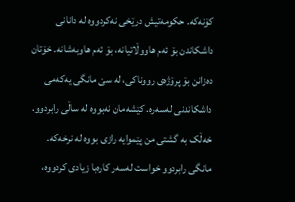کۆنەکە. حکومەتیش درێخی نەکردووە لە دانانی داشکاندن بۆ ئەم ھاووڵاتیانە، بۆ ئەم ھاوبەشانە. خۆتان دەزانن بۆ پرۆژەی رووناکی، لە سێ مانگی یەکەمی داشکاندنی لەسەرە. کێشەمان نەبووە لە ساڵی رابردوو. خەڵک بە گشتی من پێموایە رازی بووە لە نرخەکە.
مانگی رابردوو خواست لەسەر کارەبا زیادی کردووە،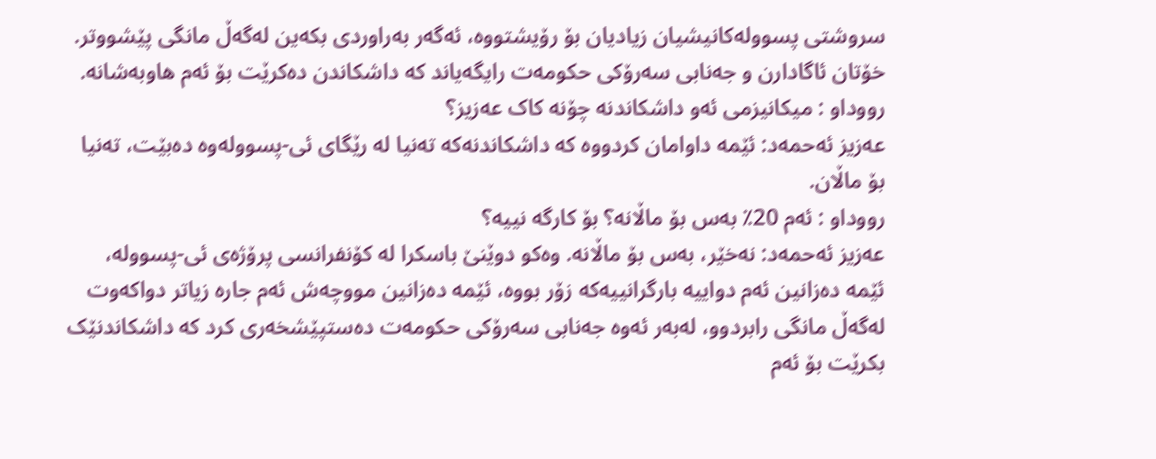سروشتی پسوولەکانیشیان زیادیان بۆ رۆیشتووە، ئەگەر بەراوردی بکەین لەگەڵ مانگی پێشووتر. خۆتان ئاگادارن و جەنابی سەرۆکی حکومەت رایگەیاند کە داشکاندن دەکرێت بۆ ئەم ھاوبەشانە.
رووداو : میکانیزمی ئەو داشکاندنە چۆنە کاک عەزیز؟
عەزیز ئەحمەد: ئێمە داوامان کردووە کە داشکاندنەکە تەنیا لە رێگای ئی-پسوولەوە دەبێت، تەنیا بۆ ماڵان.
رووداو : ئەم 20٪ بەس بۆ ماڵانە؟ بۆ کارگە نییە؟
عەزیز ئەحمەد: نەخێر، بەس بۆ ماڵانە. وەکو دوێنێ باسکرا لە کۆنفرانسی پرۆژەی ئی-پسوولە، ئێمە دەزانین ئەم دواییە بارگرانییەکە زۆر بووە، ئێمە دەزانین مووچەش ئەم جارە زیاتر دواکەوت لەگەڵ مانگی رابردوو، لەبەر ئەوە جەنابی سەرۆکی حکومەت دەستپێشخەری کرد کە داشکاندنێک بکرێت بۆ ئەم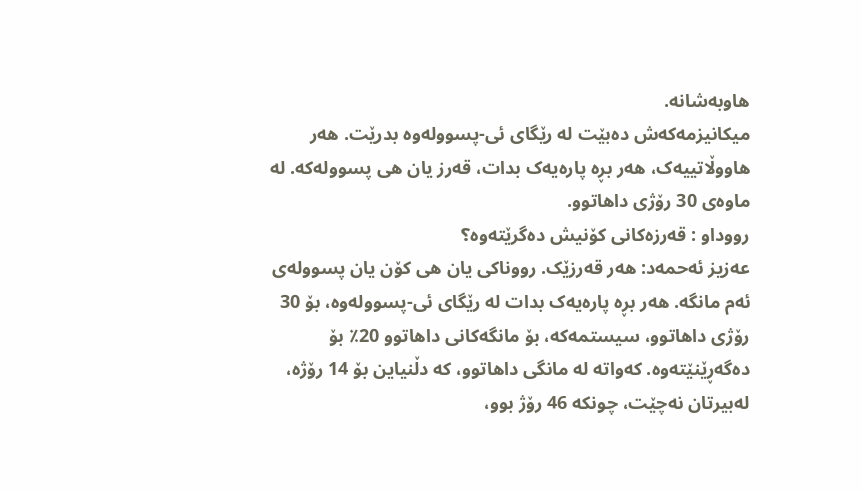ھاوبەشانە.
میکانیزمەکەش دەبێت لە رێگای ئی-پسوولەوە بدرێت. ھەر ھاووڵاتییەک، ھەر بڕە پارەیەک بدات، قەرز یان هی پسوولەکە. لە ماوەی 30 رۆژی داھاتوو.
رووداو : قەرزەکانی کۆنیش دەگرێتەوە؟
عەزیز ئەحمەد: ھەر قەرزێک. رووناکی یان هی کۆن یان پسوولەی ئەم مانگە. ھەر بڕە پارەیەک بدات لە رێگای ئی-پسوولەوە، بۆ 30 رۆژی داھاتوو، سیستمەکە، بۆ مانگەکانی داھاتوو 20٪ بۆ دەگەڕێنێتەوە. کەواتە لە مانگی داھاتوو، کە دڵنیاین بۆ 14 رۆژە، لەبیرتان نەچێت، چونکە 46 رۆژ بوو،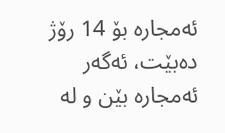ئەمجارە بۆ 14 رۆژ دەبێت، ئەگەر ئەمجارە بێن و لە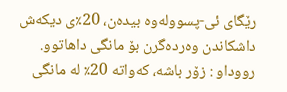رێگای ئی-پسوولەوە بیدەن، 20٪ی دیکەش داشکاندن وەردەگرن بۆ مانگی داھاتوو.
رووداو : زۆر باشە، کەواتە 20٪ لە مانگی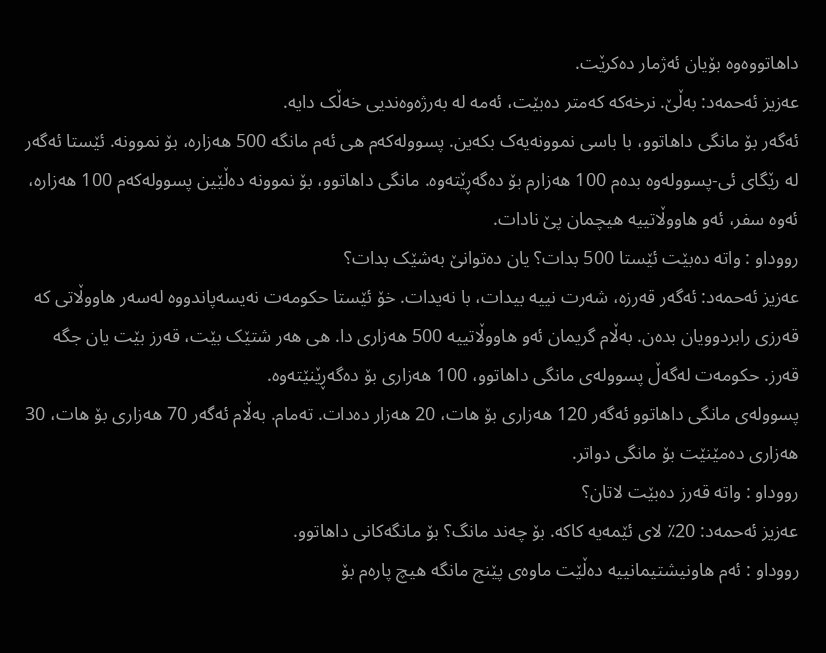داھاتووەوە بۆیان ئەژمار دەکرێت.
عەزیز ئەحمەد: بەڵێ. نرخەکە کەمتر دەبێت، ئەمە لە بەرژەوەندیی خەڵک دایە.
ئەگەر بۆ مانگی داھاتوو، با باسی نموونەیەک بکەین. پسوولەکەم هی ئەم مانگە 500 ھەزارە، بۆ نموونە. ئێستا ئەگەر لە رێگای ئی-پسوولەوە بدەم 100 ھەزارم بۆ دەگەڕێتەوە. مانگی داھاتوو، بۆ نموونە دەڵێین پسوولەکەم 100 ھەزارە، ئەوە سفر، ئەو ھاووڵاتییە ھیچمان پێ نادات.
رووداو : واتە دەبێت ئێستا 500 بدات؟ یان دەتوانێ بەشێک بدات؟
عەزیز ئەحمەد: ئەگەر قەرزە، شەرت نییە بیدات، با نەیدات. خۆ ئێستا حکومەت نەیسەپاندووە لەسەر ھاووڵاتی کە قەرزی رابردوویان بدەن. بەڵام گریمان ئەو ھاووڵاتییە 500 ھەزاری دا. هی ھەر شتێک بێت، قەرز بێت یان جگە قەرز. حکومەت لەگەڵ پسوولەی مانگی داھاتوو، 100 ھەزاری بۆ دەگەڕێنێتەوە.
پسوولەی مانگی داھاتوو ئەگەر 120 ھەزاری بۆ ھات، 20 ھەزار دەدات. تەمام. بەڵام ئەگەر 70 ھەزاری بۆ ھات، 30 ھەزاری دەمێنێت بۆ مانگی دواتر.
رووداو : واتە قەرز دەبێت لاتان؟
عەزیز ئەحمەد: 20٪ لای ئێمەیە کاکە. بۆ چەند مانگ؟ بۆ مانگەکانی داھاتوو.
رووداو : ئەم ھاونیشتیمانییە دەڵێت ماوەی پێنج مانگە ھیچ پارەم بۆ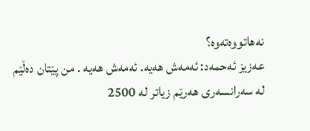نەھاتووەتەوە؟
عەزیز ئەحمەد: ئەمەش ھەیە. ئەمەش ھەیە . من پێتان دەڵێم لە سەرانسەری ھەرێم زیاتر لە 2500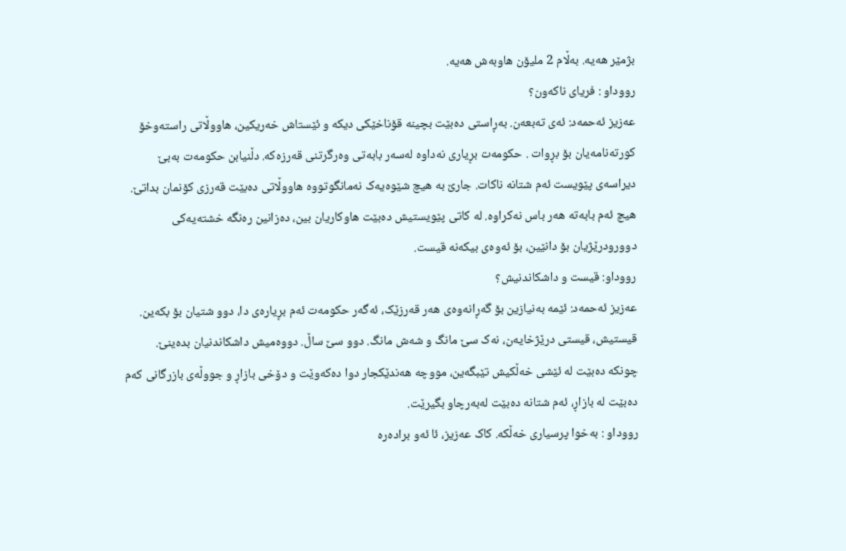بژمێر ھەیە. بەڵام 2 ملیۆن ھاوبەش ھەیە.
رووداو : فریای ناکەون؟
عەزیز ئەحمەد: ئەی تەبعەن. بەڕاستی دەبێت بچینە قۆناخێکی دیکە و ئێستاش خەریکین، ھاووڵاتی راستەوخۆ کورتەنامەیان بۆ بڕوات . حکومەت بڕیاری نەداوە لەسەر بابەتی وەرگرتنی قەرزەکە. دڵنیابن حکومەت بەبێ دیراسەی پێویست ئەم شتانە ناکات. جارێ بە ھیچ شێوەیەک نەمانگوتووە ھاووڵاتی دەبێت قەرزی کۆنمان بداتێ. ھیچ ئەم بابەتە ھەر باس نەکراوە. لە کاتی پێویستیش دەبێت ھاوکاریان بین، دەزانین رەنگە خشتەیەکی دوورودرێژیان بۆ دانێین، بۆ ئەوەی بیکەنە قیست.
رووداو: قیست و داشکاندنیش؟
عەزیز ئەحمەد: ئێمە بەنیازین بۆ گەڕانەوەی ھەر قەرزێک، ئەگەر حکومەت ئەم بڕیارەی دا، دوو شتیان بۆ بکەین. قیستیش، قیستی درێژخایەن، نەک سێ مانگ و شەش مانگ. دوو سێ ساڵ. دووەمیش داشکاندنیان بدەینێ. چونکە دەبێت لە ئێشی خەڵکیش تێبگەین، مووچە ھەندێکجار دوا دەکەوێت و دۆخی بازاڕ و جووڵەی بازرگانی کەم دەبێت لە بازاڕ، ئەم شتانە دەبێت لەبەرچاو بگیرێت.
رووداو : بەخوا پرسیاری خەڵکە. کاک عەزیز، ئا ئەو برادەرە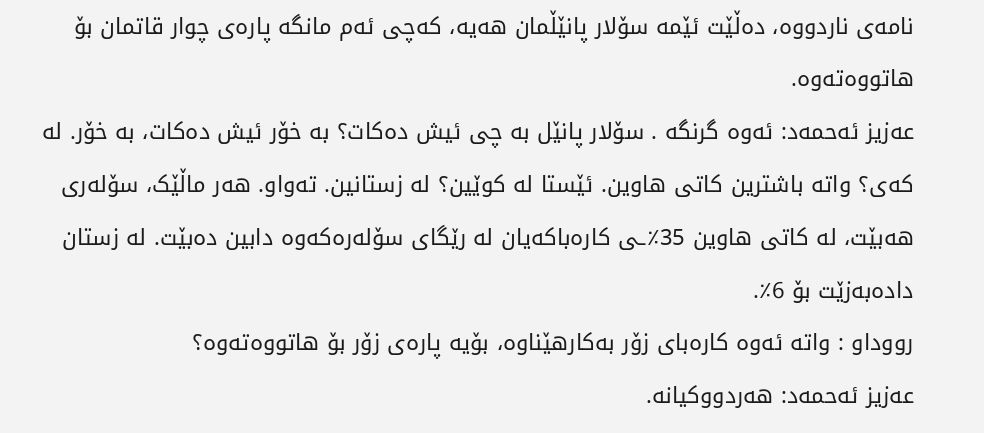نامەی ناردووە، دەڵێت ئێمە سۆلار پانێڵمان ھەیە، کەچی ئەم مانگە پارەی چوار قاتمان بۆ ھاتووەتەوە.
عەزیز ئەحمەد: ئەوە گرنگە . سۆلار پانێل بە چی ئیش دەکات؟ بە خۆر ئیش دەکات، بە خۆر. لە کەی؟ واتە باشترین کاتی ھاوین. ئێستا لە کوێین؟ لە زستانین. تەواو. ھەر ماڵێک، سۆلەری ھەبێت، لە کاتی ھاوین 35٪ـی کارەباکەیان لە رێگای سۆلەرەکەوە دابین دەبێت. لە زستان دادەبەزێت بۆ 6٪.
رووداو : واتە ئەوە کارەبای زۆر بەکارھێناوە، بۆیە پارەی زۆر بۆ ھاتووەتەوە؟
عەزیز ئەحمەد: ھەردووکیانە.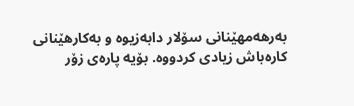بەرهەمهێنانی سۆلار دابەزیوە و بەکارھێنانی کارەباش زیادی کردووە. بۆیە پارەی زۆر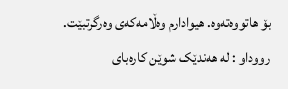بۆ ھاتووەتەوە. ھیوادارم وەڵامەکەی وەرگرتبێت.
رووداو : لە ھەندێک شوێن کارەبای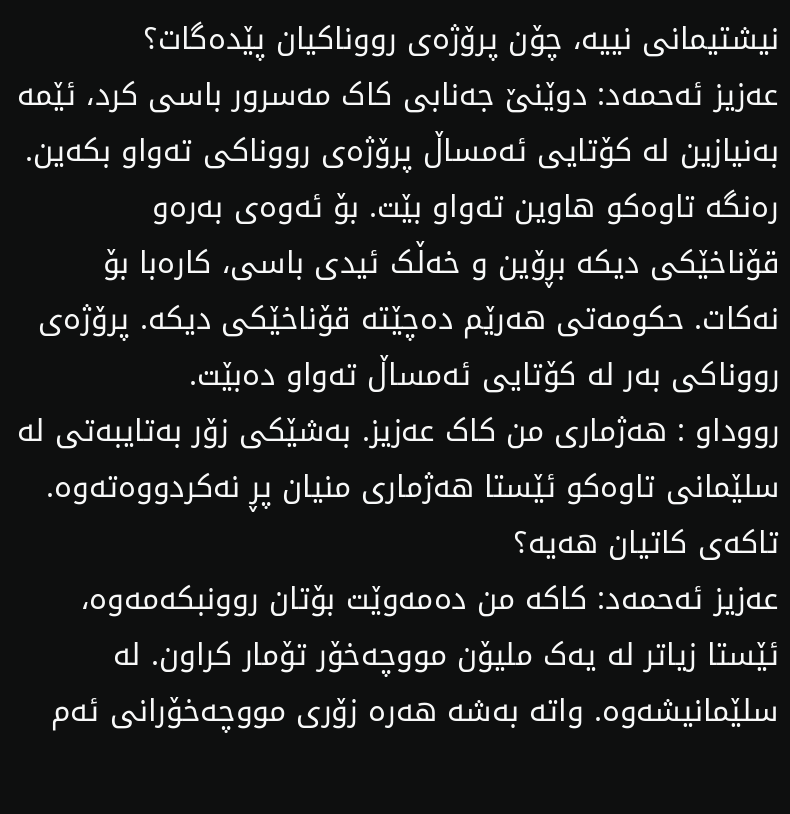نیشتیمانی نییە، چۆن پرۆژەی رووناکیان پێدەگات؟
عەزیز ئەحمەد: دوێنێ جەنابی کاک مەسرور باسی کرد، ئێمە بەنیازین لە کۆتایی ئەمساڵ پرۆژەی رووناکی تەواو بکەین. رەنگە تاوەکو ھاوین تەواو بێت. بۆ ئەوەی بەرەو قۆناخێکی دیکە بڕۆین و خەڵک ئیدی باسی، کارەبا بۆ نەکات. حکومەتی ھەرێم دەچێتە قۆناخێکی دیکە. پرۆژەی رووناکی بەر لە کۆتایی ئەمساڵ تەواو دەبێت.
رووداو : ھەژماری من کاک عەزیز. بەشێکی زۆر بەتایبەتی لە سلێمانی تاوەکو ئێستا ھەژماری منیان پڕ نەکردووەتەوە. تاکەی کاتیان ھەیە؟
عەزیز ئەحمەد: کاکە من دەمەوێت بۆتان روونبکەمەوە، ئێستا زیاتر لە یەک ملیۆن مووچەخۆر تۆمار کراون. لە سلێمانیشەوە. واتە بەشە ھەرە زۆری مووچەخۆرانی ئەم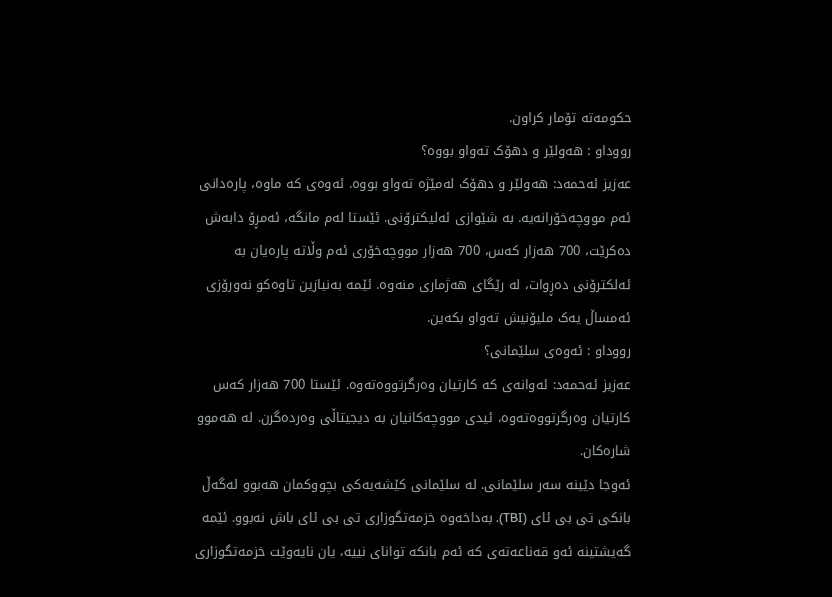حکومەتە تۆمار کراون.
رووداو : ھەولێر و دھۆک تەواو بووە؟
عەزیز ئەحمەد: ھەولێر و دھۆک لەمێژە تەواو بووە. ئەوەی کە ماوە، پارەدانی ئەم مووچەخۆرانەیە. بە شێوازی ئەلیکترۆنی. ئێستا لەم مانگە، ئەمڕۆ دابەش دەکرێت، 700 ھەزار کەس، 700 ھەزار مووچەخۆری ئەم وڵاتە پارەیان بە ئەلکترۆنی دەڕوات، لە رێگای ھەژماری منەوە. ئێمە بەنیازین تاوەکو نەورۆزی ئەمساڵ یەک ملیۆنیش تەواو بکەین.
رووداو : ئەوەی سلێمانی؟
عەزیز ئەحمەد: ئەوانەی کە کارتیان وەرگرتووەتەوە. ئێستا 700 ھەزار کەس کارتیان وەرگرتووەتەوە، ئیدی مووچەکانیان بە دیجیتاڵی وەردەگرن. لە ھەموو شارەکان.
ئەوجا دێینە سەر سلێمانی. لە سلێمانی کێشەیەکی بچووکمان ھەبوو لەگەڵ بانکی تی بی ئای (TBI). بەداخەوە خزمەتگوزاری تی بی ئای باش نەبوو. ئێمە گەیشتینە ئەو قەناعەتەی کە ئەم بانکە توانای نییە، یان نایەوێت خزمەتگوزاری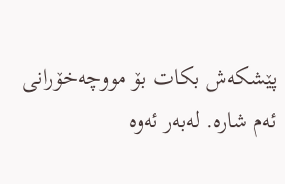پێشکەش بکات بۆ مووچەخۆرانی ئەم شارە. لەبەر ئەوە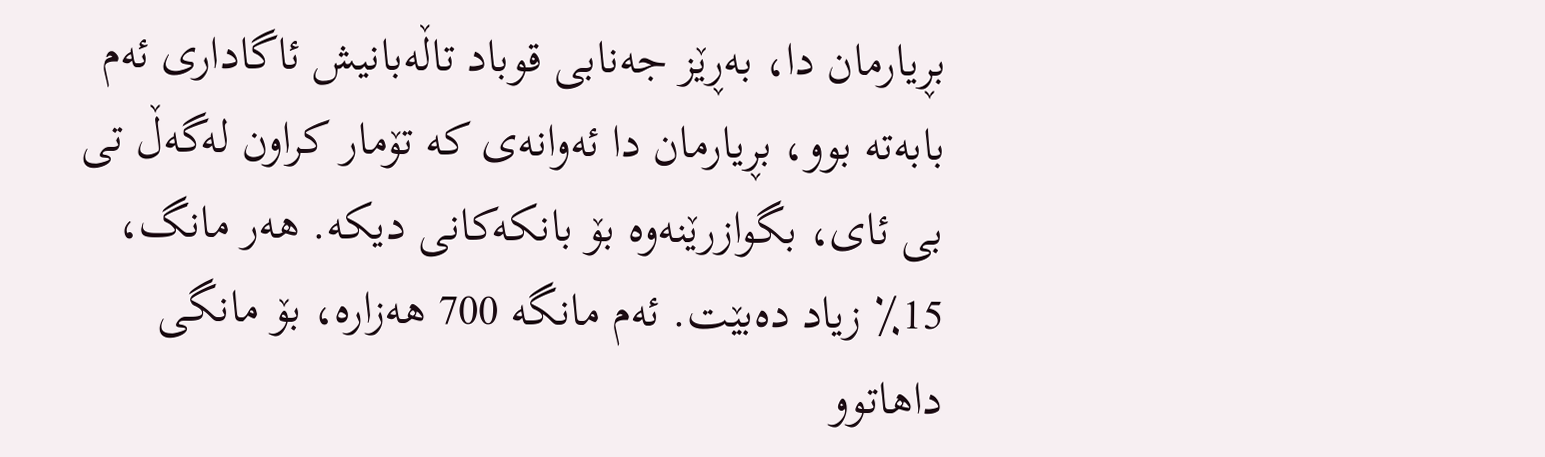بڕیارمان دا، بەڕێز جەنابی قوباد تاڵەبانیش ئاگاداری ئەم بابەتە بوو، بڕیارمان دا ئەوانەی کە تۆمار کراون لەگەڵ تی بی ئای، بگوازرێنەوە بۆ بانکەکانی دیکە. ھەر مانگ، 15٪ زیاد دەبێت. ئەم مانگە 700 ھەزارە، بۆ مانگی داھاتوو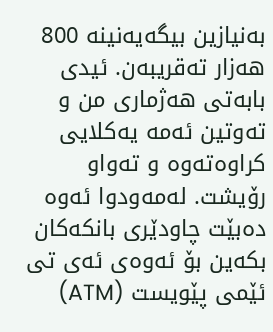بەنیازین بیگەیەنینە 800 ھەزار تەقریبەن. ئیدی بابەتی ھەژماری من و تەوتین ئەمە یەکلایی کراوەتەوە و تەواو رۆیشت. لەمەودوا ئەوە دەبێت چاودێری بانکەکان بکەین بۆ ئەوەی ئەی تی ئێمی پێویست (ATM)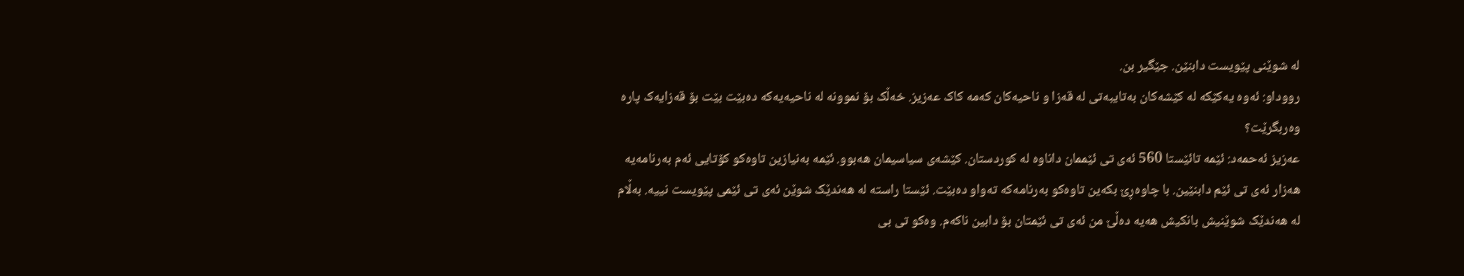لە شوێنی پێویست دابنێن. جێگیر بن.
رووداو: ئەوە یەکێکە لە کێشەکان بەتایبەتی لە قەزا و ناحیەکان کەمە کاک عەزیز. خەڵک بۆ نموونە لە ناحیەیەکە دەبێت بێت بۆ قەزایەک پارە وەربگرێت؟
عەزیز ئەحمەد: ئێمە تائێستا 560 ئەی تی ئێممان داناوە لە کوردستان. کێشەی سیاسیمان ھەبوو. ئێمە بەنیازین تاوەکو کۆتایی ئەم بەرنامەیە هەزار ئەی تی ئێم دابنێین. با چاوەڕێ بکەین تاوەکو بەرنامەکە تەواو دەبێت. ئێستا راستە لە ھەندێک شوێن ئەی تی ئێمی پێویست نییە. بەڵام لە ھەندێک شوێنیش بانکیش ھەیە دەڵێ من ئەی تی ئێمتان بۆ دابین ناکەم. وەکو تی بی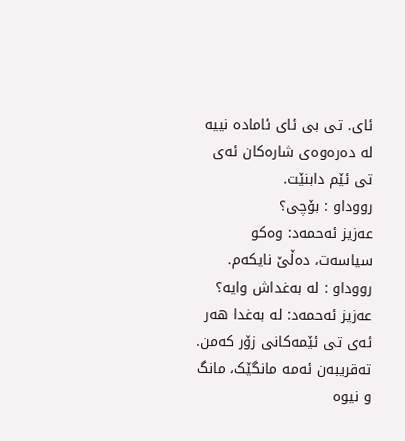ئای. تی بی ئای ئامادە نییە لە دەرەوەی شارەکان ئەی تی ئێم دابنێت.
رووداو : بۆچی؟
عەزیز ئەحمەد: وەکو سیاسەت، دەڵێ نایکەم.
رووداو : لە بەغداش وایە؟
عەزیز ئەحمەد: لە بەغدا ھەر ئەی تی ئێمەکانی زۆر کەمن. تەقریبەن ئەمە مانگێک، مانگ و نیوە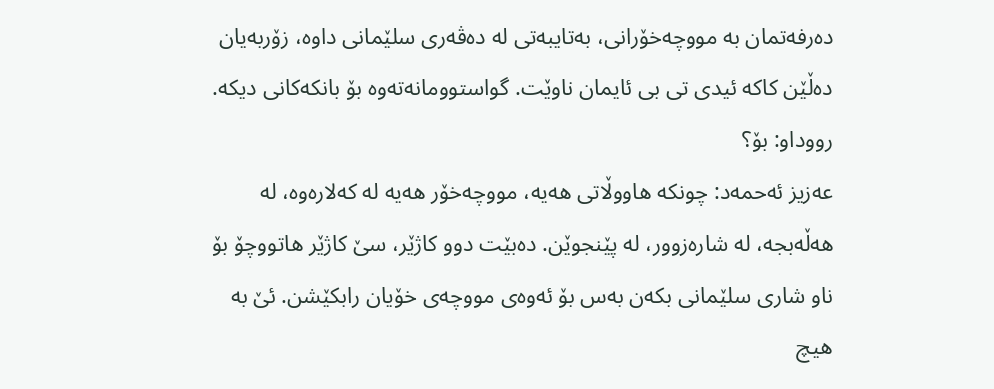دەرفەتمان بە مووچەخۆرانی، بەتایبەتی لە دەڤەری سلێمانی داوە، زۆربەیان دەڵێن کاکە ئیدی تی بی ئایمان ناوێت. گواستوومانەتەوە بۆ بانکەکانی دیکە.
رووداو: بۆ؟
عەزیز ئەحمەد: چونکە ھاووڵاتی ھەیە، مووچەخۆر ھەیە لە کەلارەوە، لە ھەڵەبجە، لە شارەزوور، لە پێنجوێن. دەبێت دوو کاژێر، سێ کاژێر ھاتووچۆ بۆ ناو شاری سلێمانی بکەن بەس بۆ ئەوەی مووچەی خۆیان رابکێشن. ئێ بە ھیچ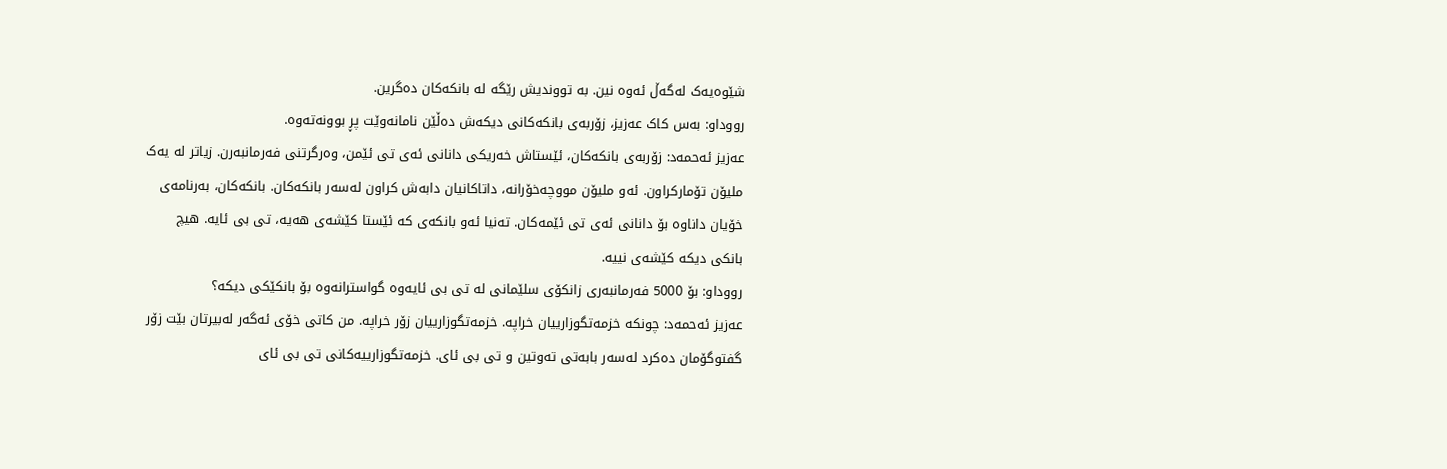شێوەیەک لەگەڵ ئەوە نین. بە تووندیش رێگە لە بانکەکان دەگرین.
رووداو: بەس کاک عەزیز، زۆربەی بانکەکانی دیکەش دەڵێن نامانەوێت پڕ بوونەتەوە.
عەزیز ئەحمەد: زۆربەی بانکەکان، ئێستاش خەریکی دانانی ئەی تی ئێمن، وەرگرتنی فەرمانبەرن. زیاتر لە یەک ملیۆن تۆمارکراون. ئەو ملیۆن مووچەخۆرانە، داتاکانیان دابەش کراون لەسەر بانکەکان. بانکەکان، بەرنامەی خۆیان داناوە بۆ دانانی ئەی تی ئێمەکان. تەنیا ئەو بانکەی کە ئێستا کێشەی ھەیە، تی بی ئایە. ھیچ بانکی دیکە کێشەی نییە.
رووداو: بۆ 5000 فەرمانبەری زانکۆی سلێمانی لە تی بی ئایەوە گواسترانەوە بۆ بانکێکی دیکە؟
عەزیز ئەحمەد: چونکە خزمەتگوزارییان خراپە. خزمەتگوزارییان زۆر خراپە. من کاتی خۆی ئەگەر لەبیرتان بێت زۆر گفتوگۆمان دەکرد لەسەر بابەتی تەوتین و تی بی ئای. خزمەتگوزارییەکانی تی بی ئای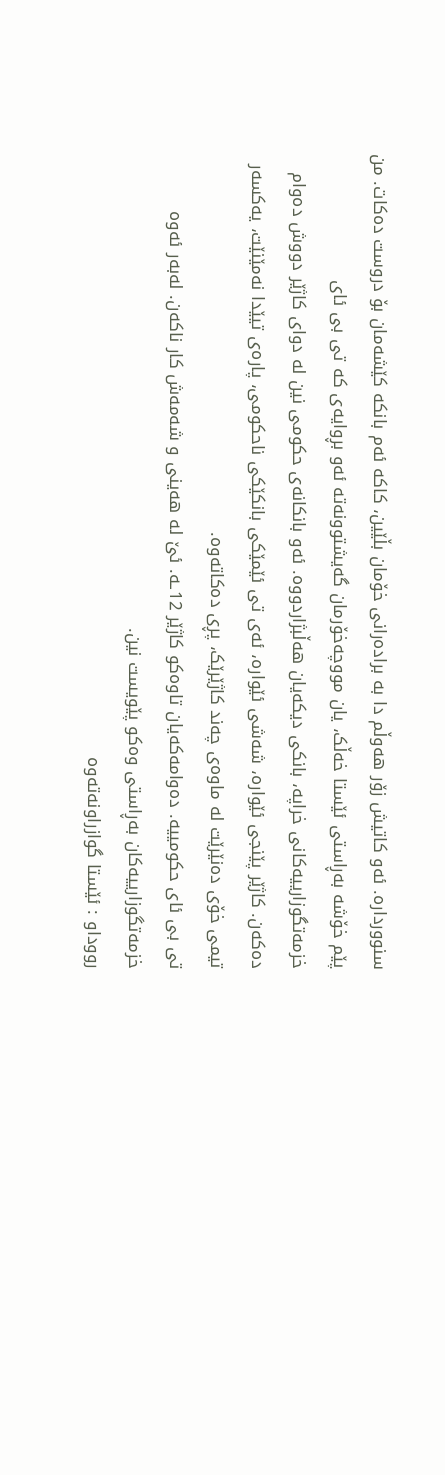سنووردارە. ئەو کاتیش زۆر ھەوڵم دا بە برادەرانی خۆمان بڵێین، کاکە ئەم بانکە کێشەمان بۆ دروست دەکات. من پێم خۆشە بەڕاستی ئێستا خەڵک، یان مووچەخۆرمان گەیشتوونەتە ئەو بڕوایەی کە تی بی ئای خزمەتگوزارییەکانی خراپە، بانکی دیکەیان ھەڵبژاردووە. ئەو بانکانەی حکومی نین لە دوای کاژێر دووش دەوام دەکەن. کاژێر پێنجی ئێوارە، شەشی ئێوارە، ئەی تی ئێمێکی بانکێکی ناحکومی، پارەی تیێدا نەمێنێت، یەکسەر تیمی خۆی دەنێرێت لە ماوەی چەند کاژێرێک، پڕی دەکاتەوە.
تی بی ئای حکومییە. دەوامەکەیان تاوەکو کاژێر 12ـە. ئێ لە هەینی و شەمەش کار ناکەن. لەبەر ئەوە خزمەتگوزارییەکان بەڕاستی وەکو پێویست نین.
رووداو : ئێستا گوازراونەتەوە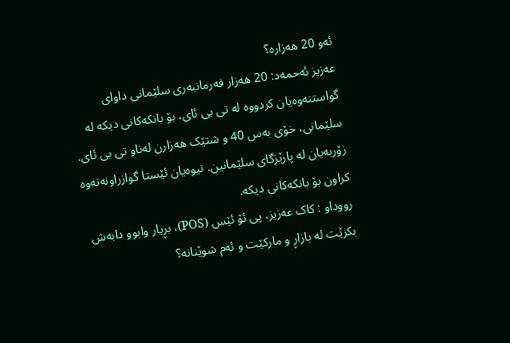ئەو 20 ھەزارە؟
عەزیز ئەحمەد: 20 ھەزار فەرمانبەری سلێمانی داوای گواستنەوەیان کردووە لە تی بی ئای، بۆ بانکەکانی دیکە لە سلێمانی، خۆی بەس 40 و شتێک ھەزارن لەناو تی بی ئای. زۆربەیان لە پارێزگای سلێمانین. نیوەیان ئێستا گوازراونەتەوە کراون بۆ بانکەکانی دیکە.
رووداو : کاک عەزیز، پی ئۆ ئێس (POS)، بڕیار وابوو دابەش بکرێت لە بازاڕ و مارکێت و ئەم شوێنانە؟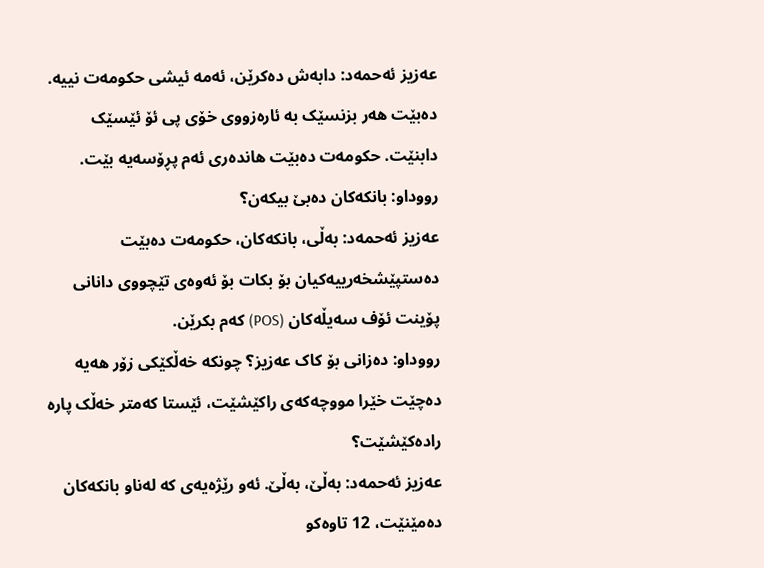عەزیز ئەحمەد: دابەش دەکرێن، ئەمە ئیشی حکومەت نییە. دەبێت ھەر بزنسێک بە ئارەزووی خۆی پی ئۆ ئێسێک دابنێت. حکومەت دەبێت ھاندەری ئەم پڕۆسەیە بێت.
رووداو: بانکەکان دەبێ بیکەن؟
عەزیز ئەحمەد: بەڵی، بانکەکان، حکومەت دەبێت دەستپێشخەرییەکیان بۆ بکات بۆ ئەوەی تێچووی دانانی پۆینت ئۆف سەیڵەکان (POS) کەم بکرێن.
رووداو: دەزانی بۆ کاک عەزیز؟ چونکە خەڵکێکی زۆر ھەیە دەچێت خێرا مووچەکەی راکێشێت، ئێستا کەمتر خەڵک پارە رادەکێشێت؟
عەزیز ئەحمەد: بەڵێ، بەڵێ. ئەو رێژەیەی کە لەناو بانکەکان دەمێنێت، 12 تاوەکو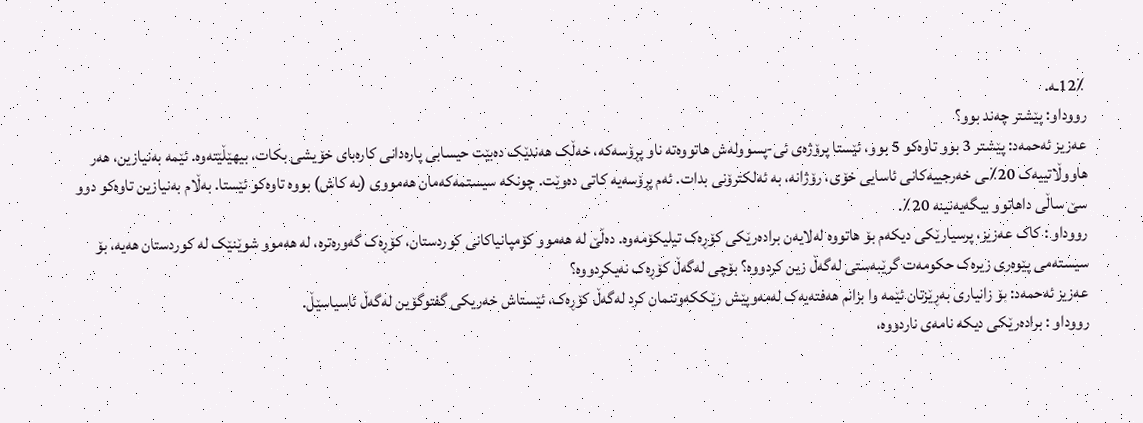12٪ـە.
رووداو: پێشتر چەند بوو؟
عەزیز ئەحمەد: پێشتر 3 بوو تاوەکو 5 بوو، ئێستا پرۆژەی ئی-پسوولەش ھاتووەتە ناو پڕۆسەکە، خەڵک ھەندێک دەبێت حیسابی پارەدانی کارەبای خۆیشی بکات، بیھێڵێتەوە. ئێمە بەنیازین، ھەر ھاووڵاتییەک 20٪ـی خەرجییەکانی ئاسایی خۆی، رۆژانە، بە ئەلکترۆنی بدات. ئەم پڕۆسەیە کاتی دەوێت. چونکە سیستمەکەمان ھەمووی (بە کاش) بووە تاوەکو ئێستا. بەڵام بەنیازین تاوەکو دوو سێ ساڵی داھاتوو بیگەیەنینە 20٪.
رووداو : کاک عەزیز، پرسیارێکی دیکەم بۆ ھاتووە لەلایەن برادەرێکی کۆڕەک تیلیکۆمەوە. دەڵێ لە ھەموو کۆمپانیاکانی کوردستان، کۆڕەک گەورەترە، لە ھەموو شوێنێک لە کوردستان ھەیە، بۆ سیستەمی پێوەری زیرەک حکومەت گرێبەستی لەگەڵ زین کردووە؟ بۆچی لەگەڵ کۆڕەک نەیکردووە؟
عەزیز ئەحمەد: بۆ زانیاری بەڕێزتان ئێمە وا بزانم ھەفتەیەک لەمەوپێش رێککەوتنمان کرد لەگەڵ کۆڕەک، ئێستاش خەریکی گفتوگۆین لەگەڵ ئاسیاسێڵ.
رووداو : برادەرێکی دیکە نامەی ناردووە،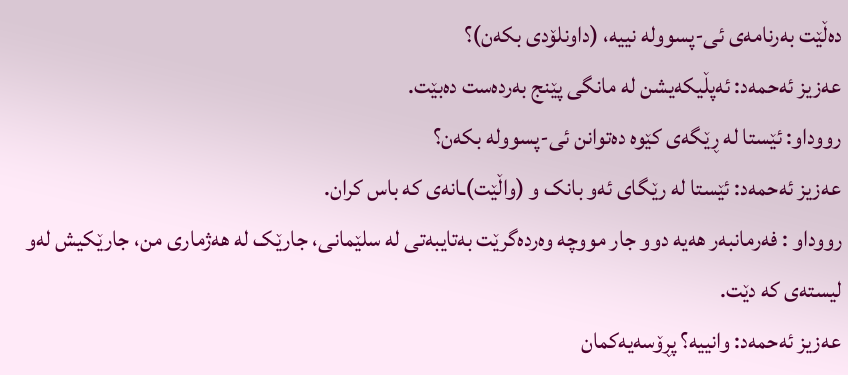دەڵێت بەرنامەی ئی-پسوولە نییە، (داونلۆدی بکەن)؟
عەزیز ئەحمەد: ئەپڵیکەیشن لە مانگی پێنج بەردەست دەبێت.
رووداو: ئێستا لە ڕێگەی کێوە دەتوانن ئی-پسوولە بکەن؟
عەزیز ئەحمەد: ئێستا لە رێگای ئەو بانک و (واڵێت)ـانەی کە باس کران.
رووداو : فەرمانبەر ھەیە دوو جار مووچە وەردەگرێت بەتایبەتی لە سلێمانی، جارێک لە ھەژماری من، جارێکیش لەو لیستەی کە دێت.
عەزیز ئەحمەد: وانییە؟ پڕۆسەیەکمان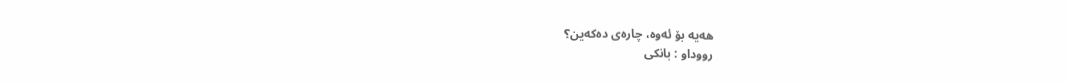ھەیە بۆ ئەوە، چارەی دەکەین؟
رووداو : بانکی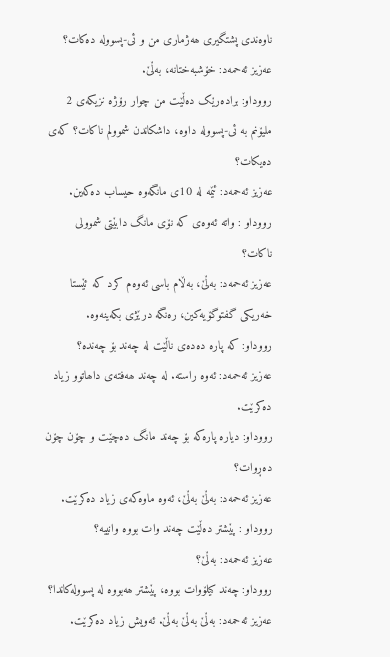ناوەندی پشتگیری ھەژماری من و ئی-پسوولە دەکات؟
عەزیز ئەحمەد: خۆشبەختانە، بەڵێ.
رووداو: برادەرێک دەڵێت من چوار رۆژە نزیکەی 2 ملیۆنم بە ئی-پسوولە داوە، داشکاندن شموولم ناکات؟ کەی دەیکات؟
عەزیز ئەحمەد: ئێمە لە 10ی مانگەوە حیساب دەکەین.
رووداو : واتە ئەوەی کە نۆی مانگ دابێتی شموولی ناکات؟
عەزیز ئەحمەد: بەڵێ، بەڵام باسی ئەوەم کرد کە ئێستا خەریکی گفتوگۆیەکین، رەنگە درێژی بکەینەوە.
رووداو: کە پارە دەدەی ناڵێت لە چەند بۆ چەندە؟
عەزیز ئەحمەد: ئەوە راستە. لە چەند ھەفتەی داھاتوو زیاد دەکرێت.
رووداو: دیارە پارەکە بۆ چەند مانگ دەچێت و چۆن چۆن دەڕوات؟
عەزیز ئەحمەد: بەڵێ بەڵێ، ئەوە ماوەکەی زیاد دەکرێت.
رووداو : پێشتر دەڵێت چەند وات بووە وانییە؟
عەزیز ئەحمەد: بەڵێ؟
رووداو: چەند کیلۆوات بووە، پێشتر ھەبووە لە پسوولەکاندا؟
عەزیز ئەحمەد: بەڵێ بەڵێ بەڵێ. ئەویش زیاد دەکرێت.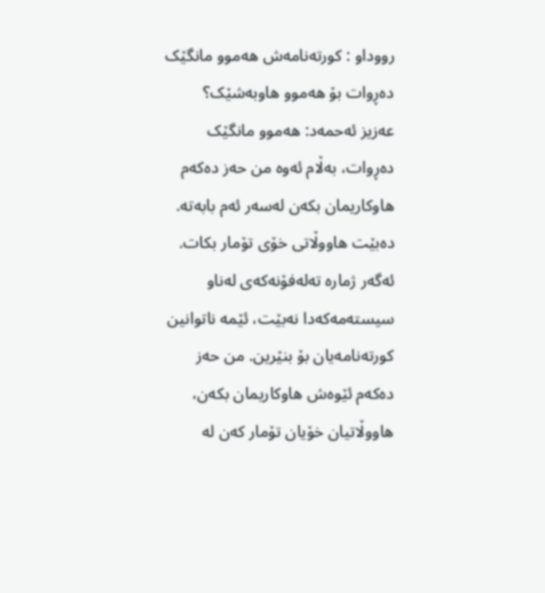رووداو : کورتەنامەش ھەموو مانگێک دەڕوات بۆ ھەموو ھاوبەشێک؟
عەزیز ئەحمەد: ھەموو مانگێک دەڕوات، بەڵام ئەوە من حەز دەکەم ھاوکاریمان بکەن لەسەر ئەم بابەتە. دەبێت ھاووڵاتی خۆی تۆمار بکات. ئەگەر ژمارە تەلەفۆنەکەی لەناو سیستەمەکەدا نەبێت، ئێمە ناتوانین کورتەنامەیان بۆ بنێرین. من حەز دەکەم ئێوەش ھاوکاریمان بکەن، ھاووڵاتیان خۆیان تۆمار کەن لە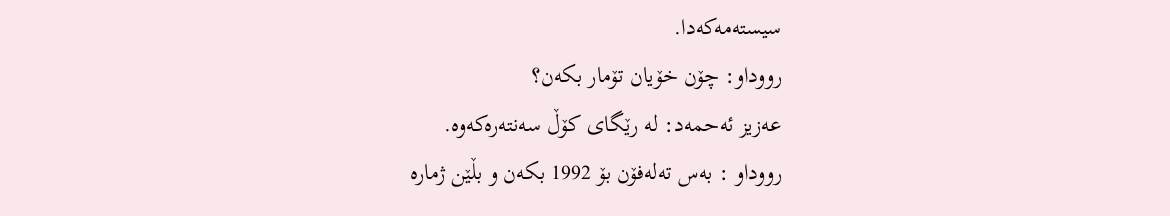سیستەمەکەدا.
رووداو: چۆن خۆیان تۆمار بکەن؟
عەزیز ئەحمەد: لە رێگای کۆڵ سەنتەرەکەوە.
رووداو : بەس تەلەفۆن بۆ 1992 بکەن و بڵێن ژمارە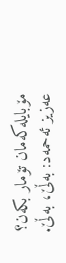مۆبایلەکەمان تۆمار بکەن؟
عەزیز ئەحمەد: بەڵێ، بەڵێ.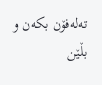تەلەفۆن بکەن و بڵێن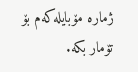ژمارە مۆبایلەکەم بۆ تۆمار بکە.